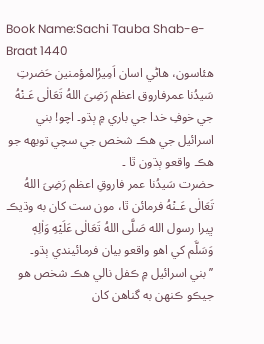Book Name:Sachi Tauba Shab-e-Braat 1440
هئاسون، هاڻي اسان اَمِيرُالمؤمنين حَضرتِ سَيدُنا عمرفاروق اعظم رَضِىَ اللهُ تَعَالٰی عَـنْهُ جي خوفِ خدا جي باري ۾ ٻڌو۔ اچو! بني اسرائيل جي هڪ شخص جي سچي توبهه جو هڪ واقعو ٻڌون ٿا ۔
حضرت سَيدُنا عمر فاروقِ اعظم رَضِىَ اللهُ تَعَالٰی عَـنْهُ فرمائن ٿا، مون ست کان به وڌيڪ ڀيرا رسول الله صَلَّى اللهُ تَعَالٰى عَلَيْهِ وَاٰلِهٖ وَسَلَّم کي اهو واقعو بيان فرمائيندي ٻڌو۔ ’’بني اسرائيل ۾ ڪفل نالي هڪ شخص هو جيڪو ڪنهن به گناھن کان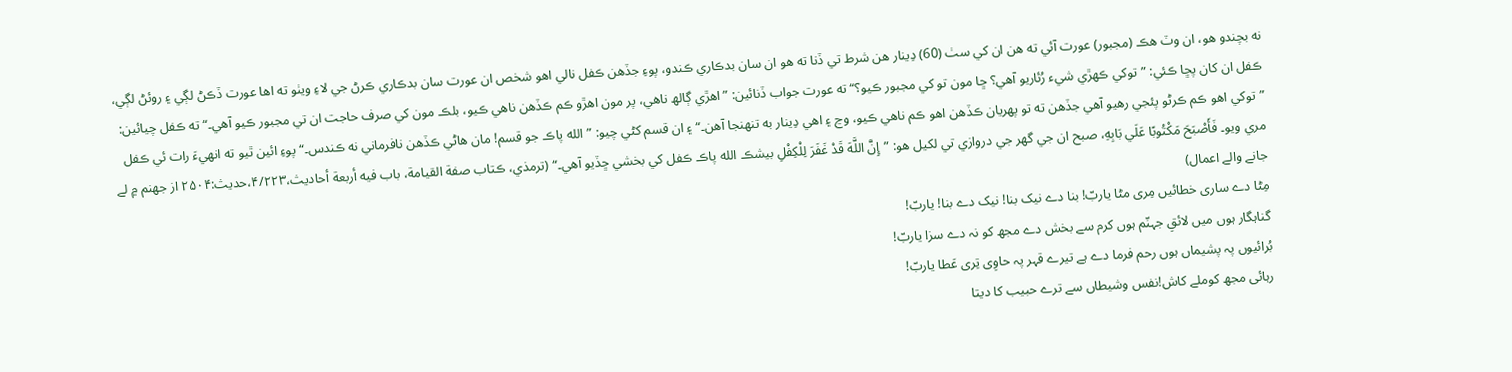نه بچندو هو، ان وٽ هڪ (مجبور) عورت آئي ته هن ان کي سٺ (60) دِينار هن شرط تي ڏنا ته هو ان سان بدڪاري ڪندو، پوءِ جڏهن ڪفل نالي اهو شخص ان عورت سان بدڪاري ڪرڻ جي لاءِ ويٺو ته اها عورت ڏڪڻ لڳي ۽ روئڻ لڳي، ڪفل ان کان پڇا ڪئي: ”توکي ڪهڙي شيء رُئاريو آهي؟ ڇا مون تو کي مجبور ڪيو؟“ ته عورت جواب ڏنائين: ”اهڙي ڳالھ ناهي، پر مون اهڙو ڪم ڪڏهن ناهي ڪيو، بلڪ مون کي صرف حاجت ان تي مجبور ڪيو آهي۔“ ته ڪفل چيائين: ”توکي اهو ڪم ڪرڻو پئجي رهيو آهي جڏهن ته تو پهريان ڪڏهن اهو ڪم ناهي ڪيو، وڃ ۽ اهي دِينار به تنهنجا آهن۔“ ۽ ان قسم کڻي چيو: ”الله پاڪ جو قسم! مان هاڻي ڪڏهن نافرماني نه ڪندس۔“ پوءِ ائين ٿيو ته انهيءَ رات ئي ڪفل مري ويو۔ فَأَصْبَحَ مَكْتُوبًا عَلَي بَابِهِ، صبح ان جي گھر جي دروازي تي لکيل هو: ”إِنَّ اللَّهَ قَدْ غَفَرَ لِلْكِفْلِ بيشڪ الله پاڪ ڪفل کي بخشي ڇڏيو آهي۔“ (ترمذي، ڪتاب صفة القيامة، باب فيه أربعة أحاديث،۴/۲۲۳،حديث:۲۵۰۴ از جهنم ۾ لے جانے والے اعمال)
مِٹا دے ساری خطائیں مِری مٹا یاربّ! بنا دے نیک بنا! نیک دے بنا! یاربّ!
گناہگار ہوں میں لائقِ جہنّم ہوں کرم سے بخش دے مجھ کو نہ دے سزا یاربّ!
بُرائیوں پہ پشیماں ہوں رحم فرما دے ہے تیرے قہر پہ حاوِی تِری عَطا یاربّ!
رہائی مجھ کوملے کاش!نفس وشیطاں سے ترے حبیب کا دیتا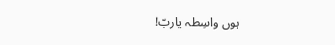ہوں واسِطہ یاربّ!